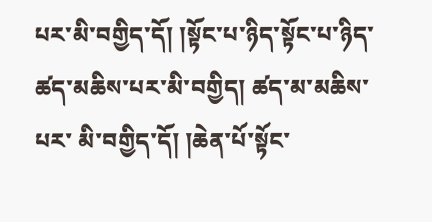པར་མི་བགྱིད་དོ། །སྟོང་པ་ཉིད་སྟོང་པ་ཉིད་ཚད་མཆིས་པར་མི་བགྱིད། ཚད་མ་མཆིས་པར་ མི་བགྱིད་དོ། །ཆེན་པོ་སྟོང་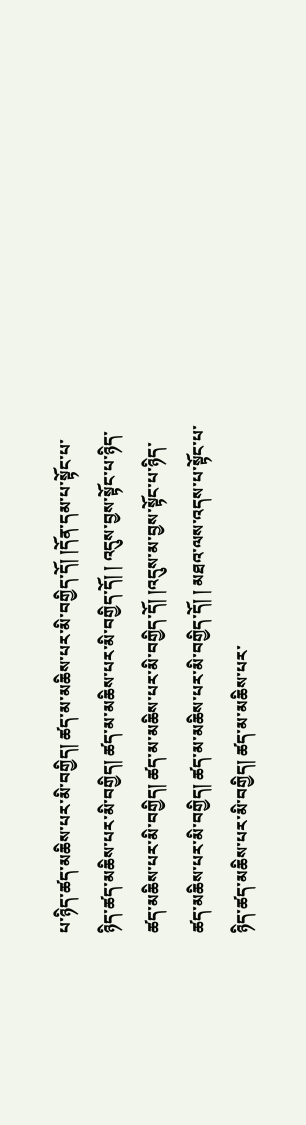པ་ཉིད་ཚད་མཆིས་པར་མི་བགྱིད། ཚད་མ་མཆིས་པར་མི་བགྱིད་དོ། །དོན་དམ་པ་སྟོང་པ་ཉིད་ཚད་མཆིས་པར་མི་བགྱིད། ཚད་མ་མཆིས་པར་མི་བགྱིད་དོ། ། འདུས་བྱས་སྟོང་པ་ཉིད་ཚད་མཆིས་པར་མི་བགྱིད། ཚད་མ་མཆིས་པར་མི་བགྱིད་དོ། །འདུས་མ་བྱས་སྟོང་པ་ཉིད་ཚད་མཆིས་པར་མི་བགྱིད། ཚད་མ་མཆིས་པར་མི་བགྱིད་དོ། ། མཐའ་ལས་འདས་པ་སྟོང་པ་ཉིད་ཚད་མཆིས་པར་མི་བགྱིད། ཚད་མ་མཆིས་པར་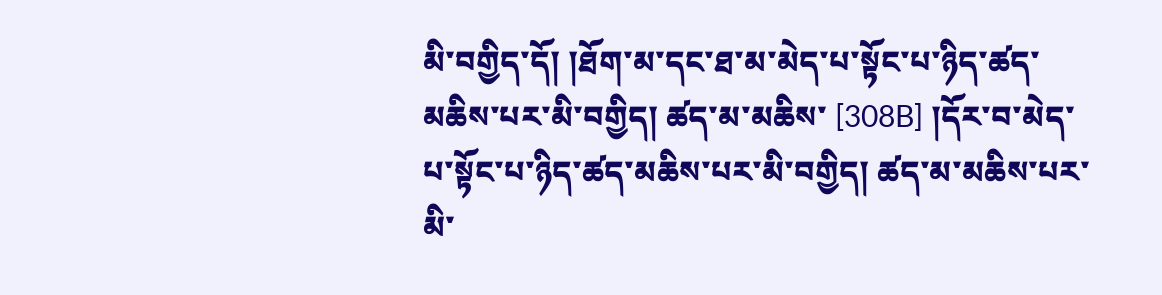མི་བགྱིད་དོ། །ཐོག་མ་དང་ཐ་མ་མེད་པ་སྟོང་པ་ཉིད་ཚད་མཆིས་པར་མི་བགྱིད། ཚད་མ་མཆིས་ [308B] །དོར་བ་མེད་པ་སྟོང་པ་ཉིད་ཚད་མཆིས་པར་མི་བགྱིད། ཚད་མ་མཆིས་པར་མི་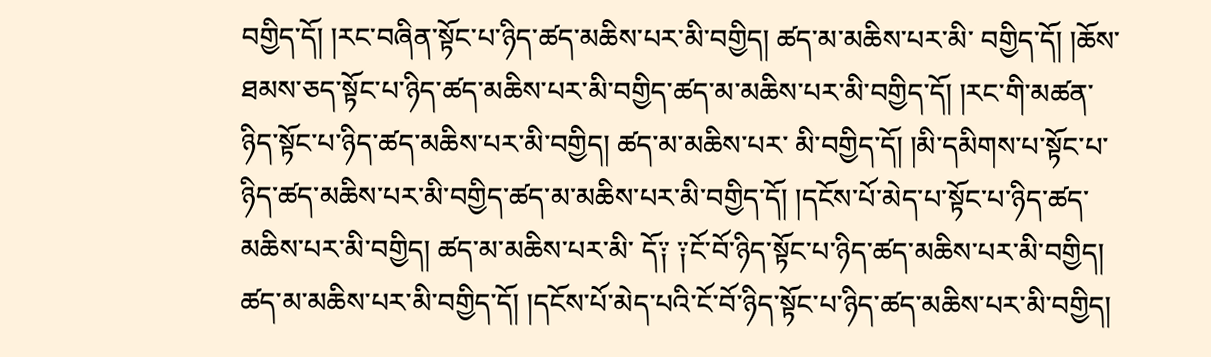བགྱིད་དོ། །རང་བཞིན་སྟོང་པ་ཉིད་ཚད་མཆིས་པར་མི་བགྱིད། ཚད་མ་མཆིས་པར་མི་ བགྱིད་དོ། །ཆོས་ཐམས་ཅད་སྟོང་པ་ཉིད་ཚད་མཆིས་པར་མི་བགྱིད་ཚད་མ་མཆིས་པར་མི་བགྱིད་དོ། །རང་གི་མཚན་ཉིད་སྟོང་པ་ཉིད་ཚད་མཆིས་པར་མི་བགྱིད། ཚད་མ་མཆིས་པར་ མི་བགྱིད་དོ། །མི་དམིགས་པ་སྟོང་པ་ཉིད་ཚད་མཆིས་པར་མི་བགྱིད་ཚད་མ་མཆིས་པར་མི་བགྱིད་དོ། །དངོས་པོ་མེད་པ་སྟོང་པ་ཉིད་ཚད་མཆིས་པར་མི་བགྱིད། ཚད་མ་མཆིས་པར་མི་ དོ༑ ༑ངོ་བོ་ཉིད་སྟོང་པ་ཉིད་ཚད་མཆིས་པར་མི་བགྱིད། ཚད་མ་མཆིས་པར་མི་བགྱིད་དོ། །དངོས་པོ་མེད་པའི་ངོ་བོ་ཉིད་སྟོང་པ་ཉིད་ཚད་མཆིས་པར་མི་བགྱིད།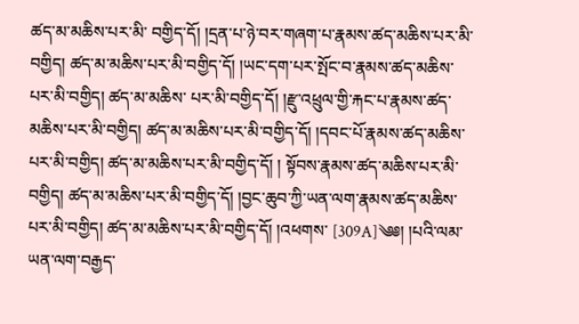ཚད་མ་མཆིས་པར་མི་ བགྱིད་དོ། །དྲན་པ་ཉེ་བར་གཞག་པ་རྣམས་ཚད་མཆིས་པར་མི་བགྱིད། ཚད་མ་མཆིས་པར་མི་བགྱིད་དོ། །ཡང་དག་པར་སྤོང་བ་རྣམས་ཚད་མཆིས་པར་མི་བགྱིད། ཚད་མ་མཆིས་ པར་མི་བགྱིད་དོ། །རྫུ་འཕྲུལ་གྱི་རྐང་པ་རྣམས་ཚད་མཆིས་པར་མི་བགྱིད། ཚད་མ་མཆིས་པར་མི་བགྱིད་དོ། །དབང་པོ་རྣམས་ཚད་མཆིས་པར་མི་བགྱིད། ཚད་མ་མཆིས་པར་མི་བགྱིད་དོ། ། སྟོབས་རྣམས་ཚད་མཆིས་པར་མི་བགྱིད། ཚད་མ་མཆིས་པར་མི་བགྱིད་དོ། །བྱང་ཆུབ་ཀྱི་ཡན་ལག་རྣམས་ཚད་མཆིས་པར་མི་བགྱིད། ཚད་མ་མཆིས་པར་མི་བགྱིད་དོ། །འཕགས་ [309A]༄༅། །པའི་ལམ་ཡན་ལག་བརྒྱད་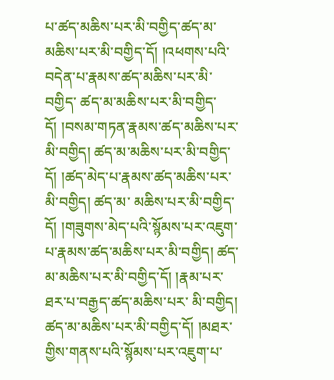པ་ཚད་མཆིས་པར་མི་བགྱིད་ཚད་མ་མཆིས་པར་མི་བགྱིད་དོ། །འཕགས་པའི་བདེན་པ་རྣམས་ཚད་མཆིས་པར་མི་བགྱིད་ ཚད་མ་མཆིས་པར་མི་བགྱིད་དོ། །བསམ་གཏན་རྣམས་ཚད་མཆིས་པར་མི་བགྱིད། ཚད་མ་མཆིས་པར་མི་བགྱིད་དོ། །ཚད་མེད་པ་རྣམས་ཚད་མཆིས་པར་མི་བགྱིད། ཚད་མ་ མཆིས་པར་མི་བགྱིད་དོ། །གཟུགས་མེད་པའི་སྙོམས་པར་འཇུག་པ་རྣམས་ཚད་མཆིས་པར་མི་བགྱིད། ཚད་མ་མཆིས་པར་མི་བགྱིད་དོ། །རྣམ་པར་ཐར་པ་བརྒྱད་ཚད་མཆིས་པར་ མི་བགྱིད། ཚད་མ་མཆིས་པར་མི་བགྱིད་དོ། །མཐར་གྱིས་གནས་པའི་སྙོམས་པར་འཇུག་པ་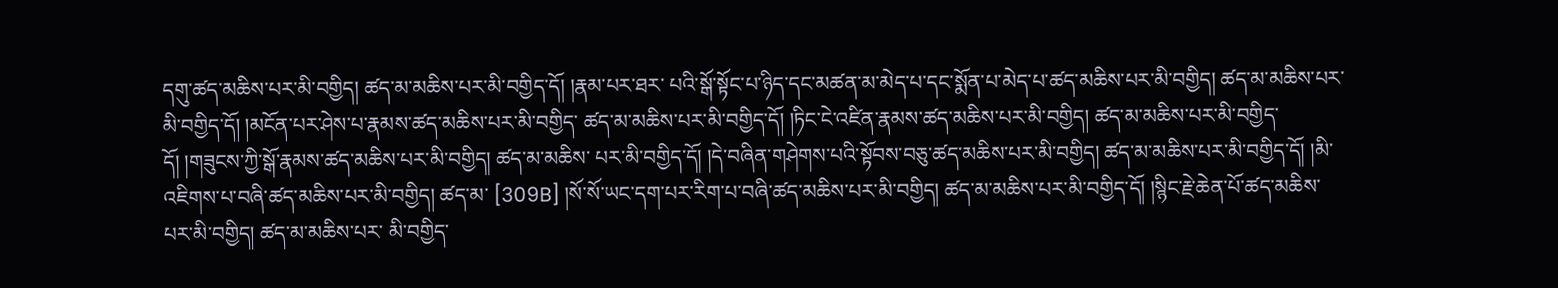དགུ་ཚད་མཆིས་པར་མི་བགྱིད། ཚད་མ་མཆིས་པར་མི་བགྱིད་དོ། །རྣམ་པར་ཐར་ པའི་སྒོ་སྟོང་པ་ཉིད་དང་མཚན་མ་མེད་པ་དང་སྨོན་པ་མེད་པ་ཚད་མཆིས་པར་མི་བགྱིད། ཚད་མ་མཆིས་པར་མི་བགྱིད་དོ། །མངོན་པར་ཤེས་པ་རྣམས་ཚད་མཆིས་པར་མི་བགྱིད་ ཚད་མ་མཆིས་པར་མི་བགྱིད་དོ། །ཏིང་ངེ་འཛིན་རྣམས་ཚད་མཆིས་པར་མི་བགྱིད། ཚད་མ་མཆིས་པར་མི་བགྱིད་དོ། །གཟུངས་ཀྱི་སྒོ་རྣམས་ཚད་མཆིས་པར་མི་བགྱིད། ཚད་མ་མཆིས་ པར་མི་བགྱིད་དོ། །དེ་བཞིན་གཤེགས་པའི་སྟོབས་བཅུ་ཚད་མཆིས་པར་མི་བགྱིད། ཚད་མ་མཆིས་པར་མི་བགྱིད་དོ། །མི་འཇིགས་པ་བཞི་ཚད་མཆིས་པར་མི་བགྱིད། ཚད་མ་ [309B] །སོ་སོ་ཡང་དག་པར་རིག་པ་བཞི་ཚད་མཆིས་པར་མི་བགྱིད། ཚད་མ་མཆིས་པར་མི་བགྱིད་དོ། །སྙིང་རྗེ་ཆེན་པོ་ཚད་མཆིས་པར་མི་བགྱིད། ཚད་མ་མཆིས་པར་ མི་བགྱིད་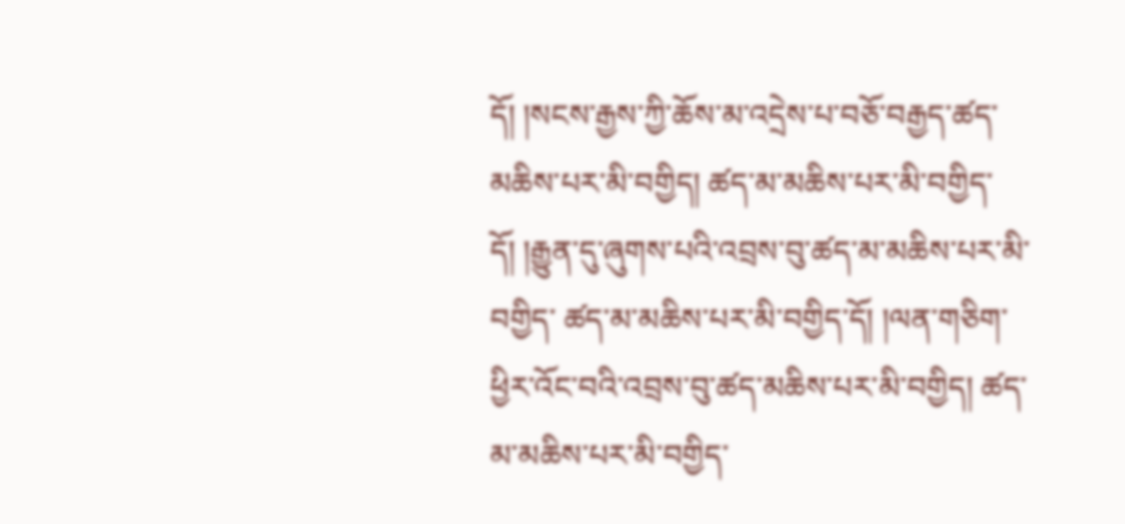དོ། །སངས་རྒྱས་ཀྱི་ཆོས་མ་འདྲེས་པ་བཅོ་བརྒྱད་ཚད་མཆིས་པར་མི་བགྱིད། ཚད་མ་མཆིས་པར་མི་བགྱིད་དོ། །རྒྱུན་དུ་ཞུགས་པའི་འབྲས་བུ་ཚད་མ་མཆིས་པར་མི་བགྱིད་ ཚད་མ་མཆིས་པར་མི་བགྱིད་དོ། །ལན་གཅིག་ཕྱིར་འོང་བའི་འབྲས་བུ་ཚད་མཆིས་པར་མི་བགྱིད། ཚད་མ་མཆིས་པར་མི་བགྱིད་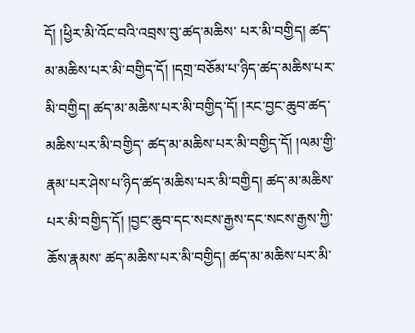དོ། །ཕྱིར་མི་འོང་བའི་འབྲས་བུ་ཚད་མཆིས་ པར་མི་བགྱིད། ཚད་མ་མཆིས་པར་མི་བགྱིད་དོ། །དགྲ་བཅོམ་པ་ཉིད་ཚད་མཆིས་པར་མི་བགྱིད། ཚད་མ་མཆིས་པར་མི་བགྱིད་དོ། །རང་བྱང་ཆུབ་ཚད་མཆིས་པར་མི་བགྱིད་ ཚད་མ་མཆིས་པར་མི་བགྱིད་དོ། །ལམ་གྱི་རྣམ་པར་ཤེས་པ་ཉིད་ཚད་མཆིས་པར་མི་བགྱིད། ཚད་མ་མཆིས་པར་མི་བགྱིད་དོ། །བྱང་ཆུབ་དང་སངས་རྒྱས་དང་སངས་རྒྱས་ཀྱི་ཆོས་རྣམས་ ཚད་མཆིས་པར་མི་བགྱིད། ཚད་མ་མཆིས་པར་མི་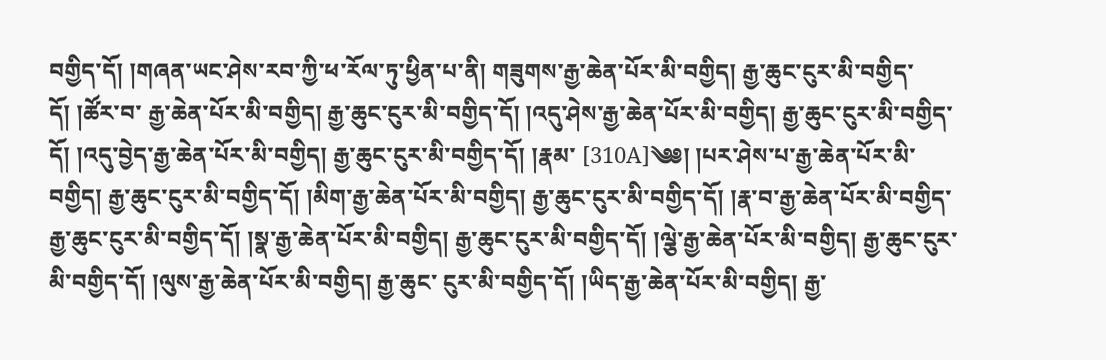བགྱིད་དོ། །གཞན་ཡང་ཤེས་རབ་ཀྱི་ཕ་རོལ་ཏུ་ཕྱིན་པ་ནི། གཟུགས་རྒྱ་ཆེན་པོར་མི་བགྱིད། རྒྱ་ཆུང་ངུར་མི་བགྱིད་དོ། །ཚོར་བ་ རྒྱ་ཆེན་པོར་མི་བགྱིད། རྒྱ་ཆུང་ངུར་མི་བགྱིད་དོ། །འདུ་ཤེས་རྒྱ་ཆེན་པོར་མི་བགྱིད། རྒྱ་ཆུང་ངུར་མི་བགྱིད་དོ། །འདུ་བྱེད་རྒྱ་ཆེན་པོར་མི་བགྱིད། རྒྱ་ཆུང་ངུར་མི་བགྱིད་དོ། །རྣམ་ [310A]༄༅། །པར་ཤེས་པ་རྒྱ་ཆེན་པོར་མི་བགྱིད། རྒྱ་ཆུང་ངུར་མི་བགྱིད་དོ། །མིག་རྒྱ་ཆེན་པོར་མི་བགྱིད། རྒྱ་ཆུང་ངུར་མི་བགྱིད་དོ། །རྣ་བ་རྒྱ་ཆེན་པོར་མི་བགྱིད་ རྒྱ་ཆུང་ངུར་མི་བགྱིད་དོ། །སྣ་རྒྱ་ཆེན་པོར་མི་བགྱིད། རྒྱ་ཆུང་ངུར་མི་བགྱིད་དོ། །ལྕེ་རྒྱ་ཆེན་པོར་མི་བགྱིད། རྒྱ་ཆུང་ངུར་མི་བགྱིད་དོ། །ལུས་རྒྱ་ཆེན་པོར་མི་བགྱིད། རྒྱ་ཆུང་ ངུར་མི་བགྱིད་དོ། །ཡིད་རྒྱ་ཆེན་པོར་མི་བགྱིད། རྒྱ་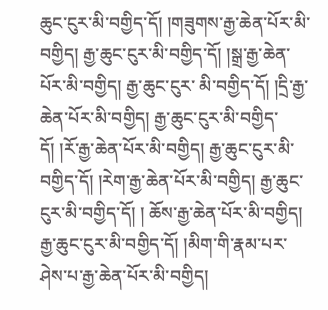ཆུང་ངུར་མི་བགྱིད་དོ། །གཟུགས་རྒྱ་ཆེན་པོར་མི་བགྱིད། རྒྱ་ཆུང་ངུར་མི་བགྱིད་དོ། །སྒྲ་རྒྱ་ཆེན་པོར་མི་བགྱིད། རྒྱ་ཆུང་ངུར་ མི་བགྱིད་དོ། །དྲི་རྒྱ་ཆེན་པོར་མི་བགྱིད། རྒྱ་ཆུང་ངུར་མི་བགྱིད་དོ། །རོ་རྒྱ་ཆེན་པོར་མི་བགྱིད། རྒྱ་ཆུང་ངུར་མི་བགྱིད་དོ། །རེག་རྒྱ་ཆེན་པོར་མི་བགྱིད། རྒྱ་ཆུང་ངུར་མི་བགྱིད་དོ། ། ཆོས་རྒྱ་ཆེན་པོར་མི་བགྱིད། རྒྱ་ཆུང་ངུར་མི་བགྱིད་དོ། །མིག་གི་རྣམ་པར་ཤེས་པ་རྒྱ་ཆེན་པོར་མི་བགྱིད།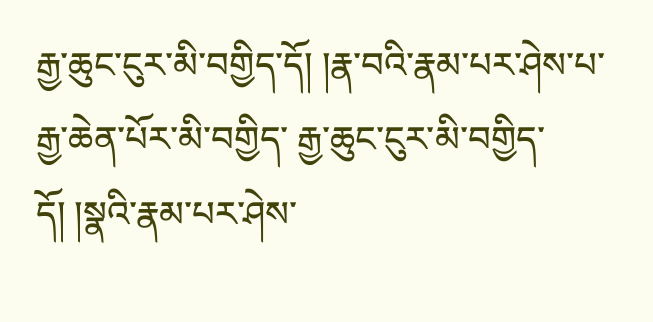རྒྱ་ཆུང་ངུར་མི་བགྱིད་དོ། །རྣ་བའི་རྣམ་པར་ཤེས་པ་རྒྱ་ཆེན་པོར་མི་བགྱིད་ རྒྱ་ཆུང་ངུར་མི་བགྱིད་དོ། །སྣའི་རྣམ་པར་ཤེས་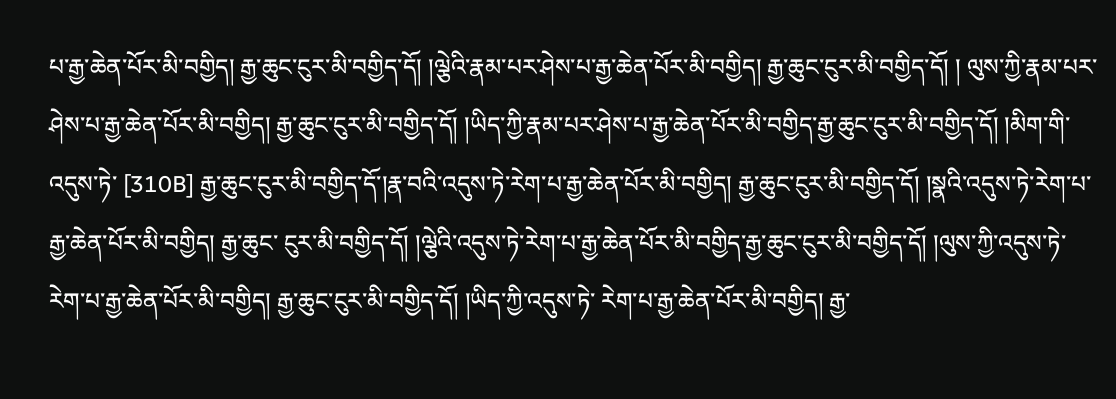པ་རྒྱ་ཆེན་པོར་མི་བགྱིད། རྒྱ་ཆུང་ངུར་མི་བགྱིད་དོ། །ལྕེའི་རྣམ་པར་ཤེས་པ་རྒྱ་ཆེན་པོར་མི་བགྱིད། རྒྱ་ཆུང་ངུར་མི་བགྱིད་དོ། ། ལུས་ཀྱི་རྣམ་པར་ཤེས་པ་རྒྱ་ཆེན་པོར་མི་བགྱིད། རྒྱ་ཆུང་ངུར་མི་བགྱིད་དོ། །ཡིད་ཀྱི་རྣམ་པར་ཤེས་པ་རྒྱ་ཆེན་པོར་མི་བགྱིད་རྒྱ་ཆུང་ངུར་མི་བགྱིད་དོ། །མིག་གི་འདུས་ཏེ་ [310B] རྒྱ་ཆུང་ངུར་མི་བགྱིད་དོ་།རྣ་བའི་འདུས་ཏེ་རེག་པ་རྒྱ་ཆེན་པོར་མི་བགྱིད། རྒྱ་ཆུང་ངུར་མི་བགྱིད་དོ། །སྣའི་འདུས་ཏེ་རེག་པ་རྒྱ་ཆེན་པོར་མི་བགྱིད། རྒྱ་ཆུང་ ངུར་མི་བགྱིད་དོ། །ལྕེའི་འདུས་ཏེ་རེག་པ་རྒྱ་ཆེན་པོར་མི་བགྱིད་རྒྱ་ཆུང་ངུར་མི་བགྱིད་དོ། །ལུས་ཀྱི་འདུས་ཏེ་རེག་པ་རྒྱ་ཆེན་པོར་མི་བགྱིད། རྒྱ་ཆུང་ངུར་མི་བགྱིད་དོ། །ཡིད་ཀྱི་འདུས་ཏེ་ རེག་པ་རྒྱ་ཆེན་པོར་མི་བགྱིད། རྒྱ་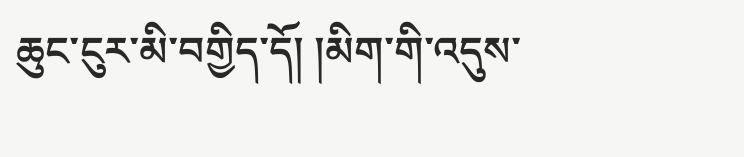ཆུང་ངུར་མི་བགྱིད་དོ། །མིག་གི་འདུས་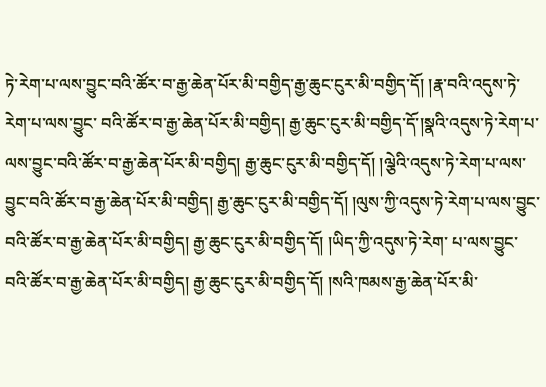ཏེ་རེག་པ་ལས་བྱུང་བའི་ཚོར་བ་རྒྱ་ཆེན་པོར་མི་བགྱིད་རྒྱ་ཆུང་ངུར་མི་བགྱིད་དོ། །རྣ་བའི་འདུས་ཏེ་རེག་པ་ལས་བྱུང་ བའི་ཚོར་བ་རྒྱ་ཆེན་པོར་མི་བགྱིད། རྒྱ་ཆུང་ངུར་མི་བགྱིད་དོ་།སྣའི་འདུས་ཏེ་རེག་པ་ལས་བྱུང་བའི་ཚོར་བ་རྒྱ་ཆེན་པོར་མི་བགྱིད། རྒྱ་ཆུང་ངུར་མི་བགྱིད་དོ། །ལྕེའི་འདུས་ཏེ་རེག་པ་ལས་ བྱུང་བའི་ཚོར་བ་རྒྱ་ཆེན་པོར་མི་བགྱིད། རྒྱ་ཆུང་ངུར་མི་བགྱིད་དོ། །ལུས་ཀྱི་འདུས་ཏེ་རེག་པ་ལས་བྱུང་བའི་ཚོར་བ་རྒྱ་ཆེན་པོར་མི་བགྱིད། རྒྱ་ཆུང་ངུར་མི་བགྱིད་དོ། །ཡིད་ཀྱི་འདུས་ཏེ་རེག་ པ་ལས་བྱུང་བའི་ཚོར་བ་རྒྱ་ཆེན་པོར་མི་བགྱིད། རྒྱ་ཆུང་ངུར་མི་བགྱིད་དོ། །སའི་ཁམས་རྒྱ་ཆེན་པོར་མི་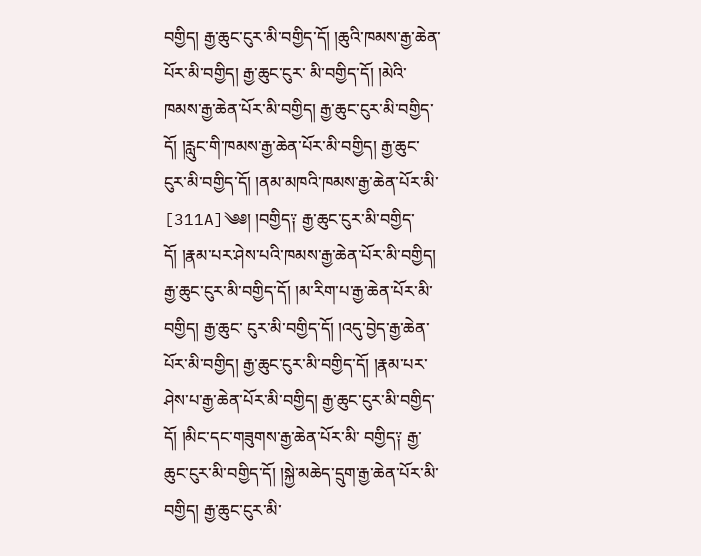བགྱིད། རྒྱ་ཆུང་ངུར་མི་བགྱིད་དོ། །ཆུའི་ཁམས་རྒྱ་ཆེན་པོར་མི་བགྱིད། རྒྱ་ཆུང་ངུར་ མི་བགྱིད་དོ། །མེའི་ཁམས་རྒྱ་ཆེན་པོར་མི་བགྱིད། རྒྱ་ཆུང་ངུར་མི་བགྱིད་དོ། །རླུང་གི་ཁམས་རྒྱ་ཆེན་པོར་མི་བགྱིད། རྒྱ་ཆུང་ངུར་མི་བགྱིད་དོ། །ནམ་མཁའི་ཁམས་རྒྱ་ཆེན་པོར་མི་ [311A]༄༅། །བགྱིད༑ རྒྱ་ཆུང་ངུར་མི་བགྱིད་དོ། །རྣམ་པར་ཤེས་པའི་ཁམས་རྒྱ་ཆེན་པོར་མི་བགྱིད། རྒྱ་ཆུང་ངུར་མི་བགྱིད་དོ། །མ་རིག་པ་རྒྱ་ཆེན་པོར་མི་བགྱིད། རྒྱ་ཆུང་ ངུར་མི་བགྱིད་དོ། །འདུ་བྱེད་རྒྱ་ཆེན་པོར་མི་བགྱིད། རྒྱ་ཆུང་ངུར་མི་བགྱིད་དོ། །རྣམ་པར་ཤེས་པ་རྒྱ་ཆེན་པོར་མི་བགྱིད། རྒྱ་ཆུང་ངུར་མི་བགྱིད་དོ། །མིང་དང་གཟུགས་རྒྱ་ཆེན་པོར་མི་ བགྱིད༑ རྒྱ་ཆུང་ངུར་མི་བགྱིད་དོ། །སྐྱེ་མཆེད་དྲུག་རྒྱ་ཆེན་པོར་མི་བགྱིད། རྒྱ་ཆུང་ངུར་མི་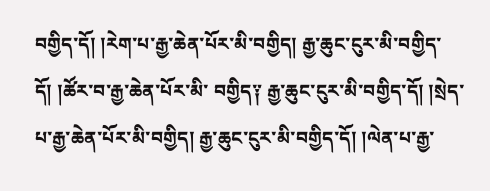བགྱིད་དོ། །རེག་པ་རྒྱ་ཆེན་པོར་མི་བགྱིད། རྒྱ་ཆུང་ངུར་མི་བགྱིད་དོ། །ཚོར་བ་རྒྱ་ཆེན་པོར་མི་ བགྱིད༑ རྒྱ་ཆུང་ངུར་མི་བགྱིད་དོ། །སྲེད་པ་རྒྱ་ཆེན་པོར་མི་བགྱིད། རྒྱ་ཆུང་ངུར་མི་བགྱིད་དོ། །ལེན་པ་རྒྱ་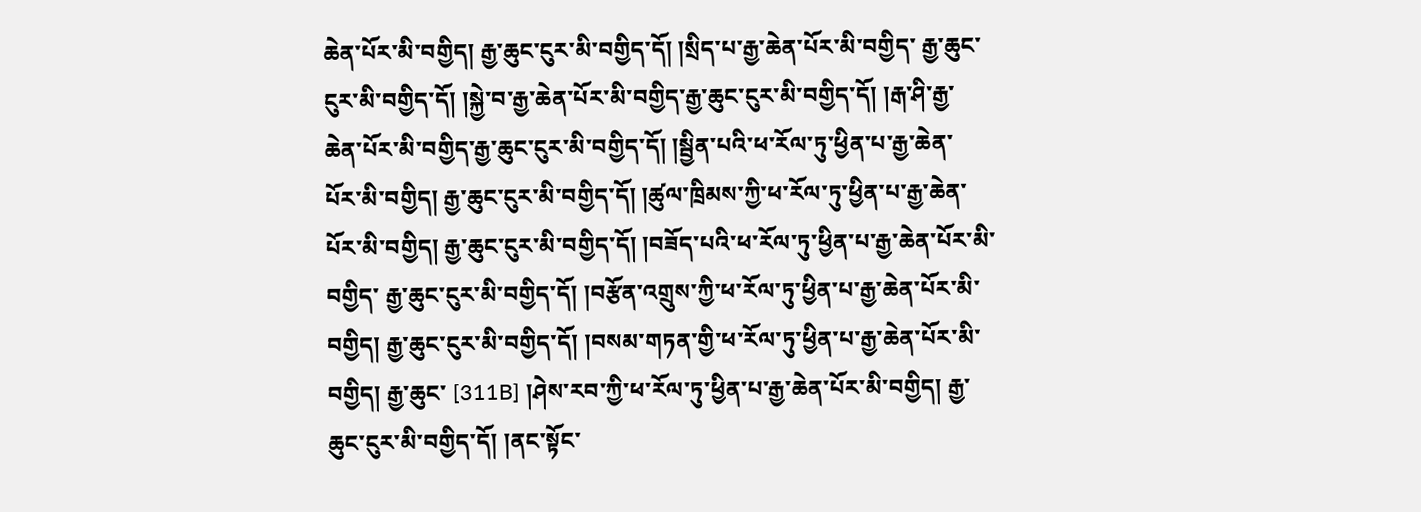ཆེན་པོར་མི་བགྱིད། རྒྱ་ཆུང་ངུར་མི་བགྱིད་དོ། །སྲིད་པ་རྒྱ་ཆེན་པོར་མི་བགྱིད་ རྒྱ་ཆུང་ངུར་མི་བགྱིད་དོ། །སྐྱེ་བ་རྒྱ་ཆེན་པོར་མི་བགྱིད་རྒྱ་ཆུང་ངུར་མི་བགྱིད་དོ། །རྒ་ཤི་རྒྱ་ཆེན་པོར་མི་བགྱིད་རྒྱ་ཆུང་ངུར་མི་བགྱིད་དོ། །སྦྱིན་པའི་ཕ་རོལ་ཏུ་ཕྱིན་པ་རྒྱ་ཆེན་ པོར་མི་བགྱིད། རྒྱ་ཆུང་ངུར་མི་བགྱིད་དོ། །ཚུལ་ཁྲིམས་ཀྱི་ཕ་རོལ་ཏུ་ཕྱིན་པ་རྒྱ་ཆེན་པོར་མི་བགྱིད། རྒྱ་ཆུང་ངུར་མི་བགྱིད་དོ། །བཟོད་པའི་ཕ་རོལ་ཏུ་ཕྱིན་པ་རྒྱ་ཆེན་པོར་མི་བགྱིད་ རྒྱ་ཆུང་ངུར་མི་བགྱིད་དོ། །བརྩོན་འགྲུས་ཀྱི་ཕ་རོལ་ཏུ་ཕྱིན་པ་རྒྱ་ཆེན་པོར་མི་བགྱིད། རྒྱ་ཆུང་ངུར་མི་བགྱིད་དོ། །བསམ་གཏན་གྱི་ཕ་རོལ་ཏུ་ཕྱིན་པ་རྒྱ་ཆེན་པོར་མི་བགྱིད། རྒྱ་ཆུང་ [311B] །ཤེས་རབ་ཀྱི་ཕ་རོལ་ཏུ་ཕྱིན་པ་རྒྱ་ཆེན་པོར་མི་བགྱིད། རྒྱ་ཆུང་ངུར་མི་བགྱིད་དོ། །ནང་སྟོང་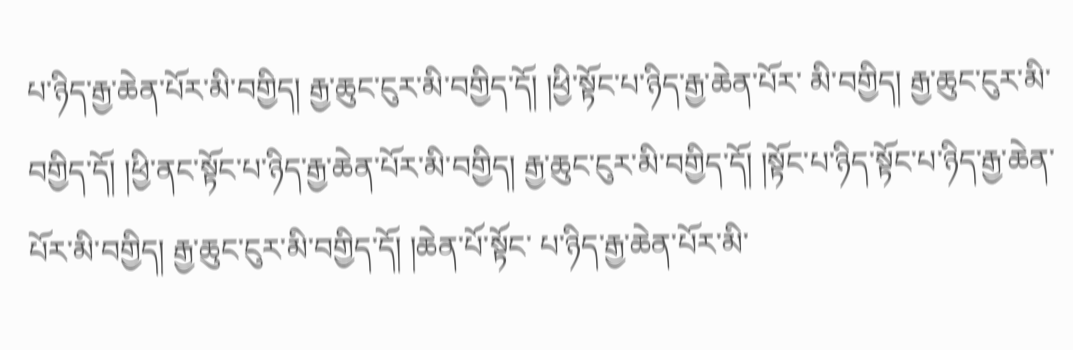པ་ཉིད་རྒྱ་ཆེན་པོར་མི་བགྱིད། རྒྱ་ཆུང་ངུར་མི་བགྱིད་དོ། །ཕྱི་སྟོང་པ་ཉིད་རྒྱ་ཆེན་པོར་ མི་བགྱིད། རྒྱ་ཆུང་ངུར་མི་བགྱིད་དོ། །ཕྱི་ནང་སྟོང་པ་ཉིད་རྒྱ་ཆེན་པོར་མི་བགྱིད། རྒྱ་ཆུང་ངུར་མི་བགྱིད་དོ། །སྟོང་པ་ཉིད་སྟོང་པ་ཉིད་རྒྱ་ཆེན་པོར་མི་བགྱིད། རྒྱ་ཆུང་ངུར་མི་བགྱིད་དོ། །ཆེན་པོ་སྟོང་ པ་ཉིད་རྒྱ་ཆེན་པོར་མི་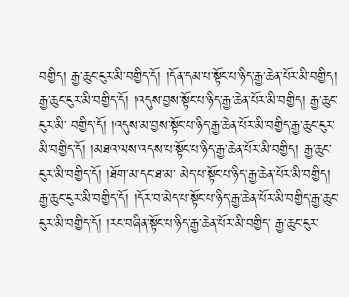བགྱིད། རྒྱ་ཆུང་ངུར་མི་བགྱིད་དོ། །དོན་དམ་པ་སྟོང་པ་ཉིད་རྒྱ་ཆེན་པོར་མི་བགྱིད། རྒྱ་ཆུང་ངུར་མི་བགྱིད་དོ། །འདུས་བྱས་སྟོང་པ་ཉིད་རྒྱ་ཆེན་པོར་མི་བགྱིད། རྒྱ་ཆུང་ངུར་མི་ བགྱིད་དོ། །འདུས་མ་བྱས་སྟོང་པ་ཉིད་རྒྱ་ཆེན་པོར་མི་བགྱིད་རྒྱ་ཆུང་ངུར་མི་བགྱིད་དོ། །མཐའ་ལས་འདས་པ་སྟོང་པ་ཉིད་རྒྱ་ཆེན་པོར་མི་བགྱིད། རྒྱ་ཆུང་ངུར་མི་བགྱིད་དོ། །ཐོག་མ་དང་ཐ་མ་ མེད་པ་སྟོང་པ་ཉིད་རྒྱ་ཆེན་པོར་མི་བགྱིད། རྒྱ་ཆུང་ངུར་མི་བགྱིད་དོ། །དོར་བ་མེད་པ་སྟོང་པ་ཉིད་རྒྱ་ཆེན་པོར་མི་བགྱིད་རྒྱ་ཆུང་ངུར་མི་བགྱིད་དོ། །རང་བཞིན་སྟོང་པ་ཉིད་རྒྱ་ཆེན་པོར་མི་བགྱིད་ རྒྱ་ཆུང་ངུར་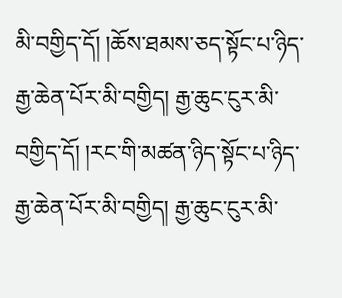མི་བགྱིད་དོ། །ཆོས་ཐམས་ཅད་སྟོང་པ་ཉིད་རྒྱ་ཆེན་པོར་མི་བགྱིད། རྒྱ་ཆུང་ངུར་མི་བགྱིད་དོ། །རང་གི་མཚན་ཉིད་སྟོང་པ་ཉིད་རྒྱ་ཆེན་པོར་མི་བགྱིད། རྒྱ་ཆུང་ངུར་མི་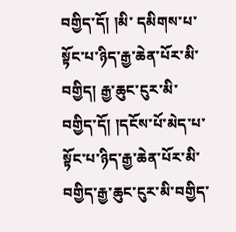བགྱིད་དོ། །མི་ དམིགས་པ་སྟོང་པ་ཉིད་རྒྱ་ཆེན་པོར་མི་བགྱིད། རྒྱ་ཆུང་ངུར་མི་བགྱིད་དོ། །དངོས་པོ་མེད་པ་སྟོང་པ་ཉིད་རྒྱ་ཆེན་པོར་མི་བགྱིད་རྒྱ་ཆུང་ངུར་མི་བགྱིད་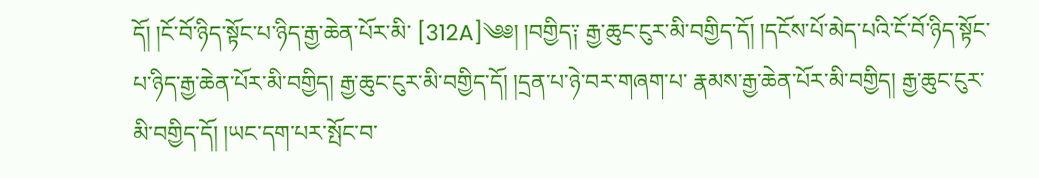དོ། །ངོ་བོ་ཉིད་སྟོང་པ་ཉིད་རྒྱ་ཆེན་པོར་མི་ [312A]༄༅། །བགྱིད༑ རྒྱ་ཆུང་ངུར་མི་བགྱིད་དོ། །དངོས་པོ་མེད་པའི་ངོ་བོ་ཉིད་སྟོང་པ་ཉིད་རྒྱ་ཆེན་པོར་མི་བགྱིད། རྒྱ་ཆུང་ངུར་མི་བགྱིད་དོ། །དྲན་པ་ཉེ་བར་གཞག་པ་ རྣམས་རྒྱ་ཆེན་པོར་མི་བགྱིད། རྒྱ་ཆུང་ངུར་མི་བགྱིད་དོ། །ཡང་དག་པར་སྤོང་བ་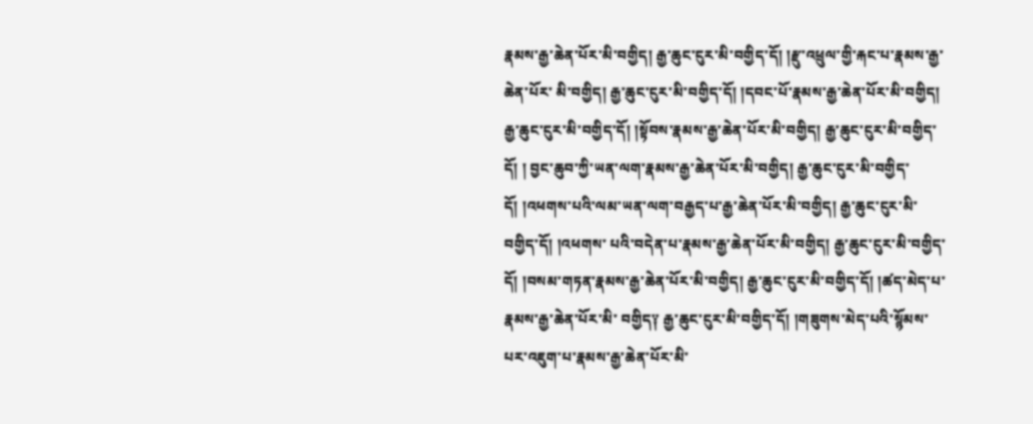རྣམས་རྒྱ་ཆེན་པོར་མི་བགྱིད། རྒྱ་ཆུང་ངུར་མི་བགྱིད་དོ། །རྫུ་འཕྲུལ་གྱི་རྐང་པ་རྣམས་རྒྱ་ཆེན་པོར་ མི་བགྱིད། རྒྱ་ཆུང་ངུར་མི་བགྱིད་དོ། །དབང་པོ་རྣམས་རྒྱ་ཆེན་པོར་མི་བགྱིད། རྒྱ་ཆུང་ངུར་མི་བགྱིད་དོ། །སྟོབས་རྣམས་རྒྱ་ཆེན་པོར་མི་བགྱིད། རྒྱ་ཆུང་ངུར་མི་བགྱིད་དོ། ། བྱང་ཆུབ་ཀྱི་ཡན་ལག་རྣམས་རྒྱ་ཆེན་པོར་མི་བགྱིད། རྒྱ་ཆུང་ངུར་མི་བགྱིད་དོ། །འཕགས་པའི་ལམ་ཡན་ལག་བརྒྱད་པ་རྒྱ་ཆེན་པོར་མི་བགྱིད། རྒྱ་ཆུང་ངུར་མི་བགྱིད་དོ། །འཕགས་ པའི་བདེན་པ་རྣམས་རྒྱ་ཆེན་པོར་མི་བགྱིད། རྒྱ་ཆུང་ངུར་མི་བགྱིད་དོ། །བསམ་གཏན་རྣམས་རྒྱ་ཆེན་པོར་མི་བགྱིད། རྒྱ་ཆུང་ངུར་མི་བགྱིད་དོ། །ཚད་མེད་པ་རྣམས་རྒྱ་ཆེན་པོར་མི་ བགྱིད༑ རྒྱ་ཆུང་ངུར་མི་བགྱིད་དོ། །གཟུགས་མེད་པའི་སྙོམས་པར་འཇུག་པ་རྣམས་རྒྱ་ཆེན་པོར་མི་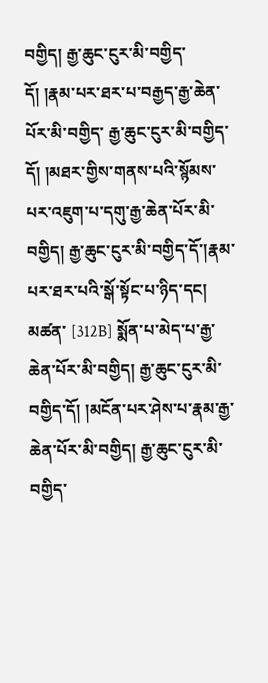བགྱིད། རྒྱ་ཆུང་ངུར་མི་བགྱིད་དོ། །རྣམ་པར་ཐར་པ་བརྒྱད་རྒྱ་ཆེན་པོར་མི་བགྱིད་ རྒྱ་ཆུང་ངུར་མི་བགྱིད་དོ། །མཐར་གྱིས་གནས་པའི་སྙོམས་པར་འཇུག་པ་དགུ་རྒྱ་ཆེན་པོར་མི་བགྱིད། རྒྱ་ཆུང་ངུར་མི་བགྱིད་དོ་།རྣམ་པར་ཐར་པའི་སྒོ་སྟོང་པ་ཉིད་དང། མཚན་ [312B] སྨོན་པ་མེད་པ་རྒྱ་ཆེན་པོར་མི་བགྱིད། རྒྱ་ཆུང་ངུར་མི་བགྱིད་དོ། །མངོན་པར་ཤེས་པ་རྣམ་རྒྱ་ཆེན་པོར་མི་བགྱིད། རྒྱ་ཆུང་ངུར་མི་བགྱིད་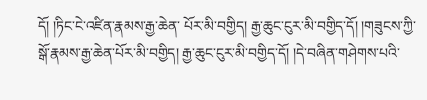དོ། །ཏིང་ངེ་འཛིན་རྣམས་རྒྱ་ཆེན་ པོར་མི་བགྱིད། རྒྱ་ཆུང་ངུར་མི་བགྱིད་དོ། །གཟུངས་ཀྱི་སྒོ་རྣམས་རྒྱ་ཆེན་པོར་མི་བགྱིད། རྒྱ་ཆུང་ངུར་མི་བགྱིད་དོ། །དེ་བཞིན་གཤེགས་པའི་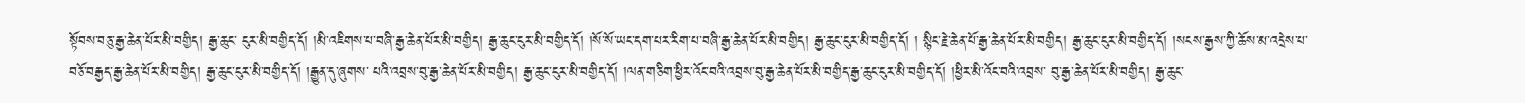སྟོབས་བཅུ་རྒྱ་ཆེན་པོར་མི་བགྱིད། རྒྱ་ཆུང་ ངུར་མི་བགྱིད་དོ། །མི་འཇིགས་པ་བཞི་རྒྱ་ཆེན་པོར་མི་བགྱིད། རྒྱ་ཆུང་ངུར་མི་བགྱིད་དོ། །སོ་སོ་ཡང་དག་པར་རིག་པ་བཞི་རྒྱ་ཆེན་པོར་མི་བགྱིད། རྒྱ་ཆུང་ངུར་མི་བགྱིད་དོ། ། སྙིང་རྗེ་ཆེན་པོ་རྒྱ་ཆེན་པོར་མི་བགྱིད། རྒྱ་ཆུང་ངུར་མི་བགྱིད་དོ། །སངས་རྒྱས་ཀྱི་ཆོས་མ་འདྲེས་པ་བཅོ་བརྒྱད་རྒྱ་ཆེན་པོར་མི་བགྱིད། རྒྱ་ཆུང་ངུར་མི་བགྱིད་དོ། །རྒྱུན་དུ་ཞུགས་ པའི་འབྲས་བུ་རྒྱ་ཆེན་པོར་མི་བགྱིད། རྒྱ་ཆུང་ངུར་མི་བགྱིད་དོ། །ལན་གཅིག་ཕྱིར་འོང་བའི་འབྲས་བུ་རྒྱ་ཆེན་པོར་མི་བགྱིད་རྒྱ་ཆུང་ངུར་མི་བགྱིད་དོ། །ཕྱིར་མི་འོང་བའི་འབྲས་ བུ་རྒྱ་ཆེན་པོར་མི་བགྱིད། རྒྱ་ཆུང་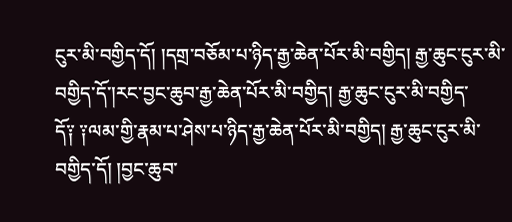ངུར་མི་བགྱིད་དོ། །དགྲ་བཅོམ་པ་ཉིད་རྒྱ་ཆེན་པོར་མི་བགྱིད། རྒྱ་ཆུང་ངུར་མི་བགྱིད་དོ་།རང་བྱང་ཆུབ་རྒྱ་ཆེན་པོར་མི་བགྱིད། རྒྱ་ཆུང་ངུར་མི་བགྱིད་ དོ༑ ༑ལམ་གྱི་རྣམ་པ་ཤེས་པ་ཉིད་རྒྱ་ཆེན་པོར་མི་བགྱིད། རྒྱ་ཆུང་ངུར་མི་བགྱིད་དོ། །བྱང་ཆུབ་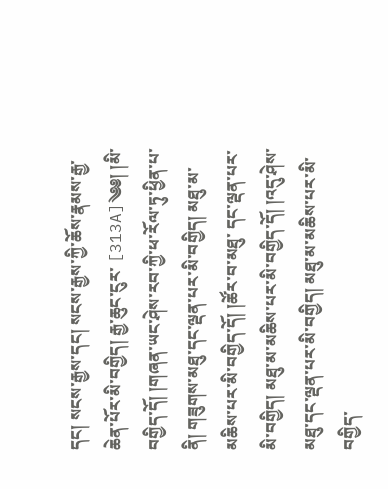དང། སངས་རྒྱས་དང། སངས་རྒྱས་ཀྱི་ཆོས་རྣམས་རྒྱ་ཆེན་པོར་མི་བགྱིད། རྒྱ་ཆུང་ངུར་ [313A]༄༅། །མི་བགྱིད་དོ། །གཞན་ཡང་ཤེས་རབ་ཀྱི་ཕ་རོལ་ཏུ་ཕྱིན་པ་ནི། གཟུགས་མཐུ་དང་ལྡན་པར་མི་བགྱིད། མཐུ་མ་མཆིས་པར་མི་བགྱིད་དོ། །ཚོར་བ་མཐུ་ དང་ལྡན་པར་མི་བགྱིད། མཐུ་མ་མཆིས་པར་མི་བགྱིད་དོ། །འདུ་ཤེས་མཐུ་དང་ལྡན་པར་མི་བགྱིད། མཐུ་མ་མཆིས་པར་མི་བགྱིད་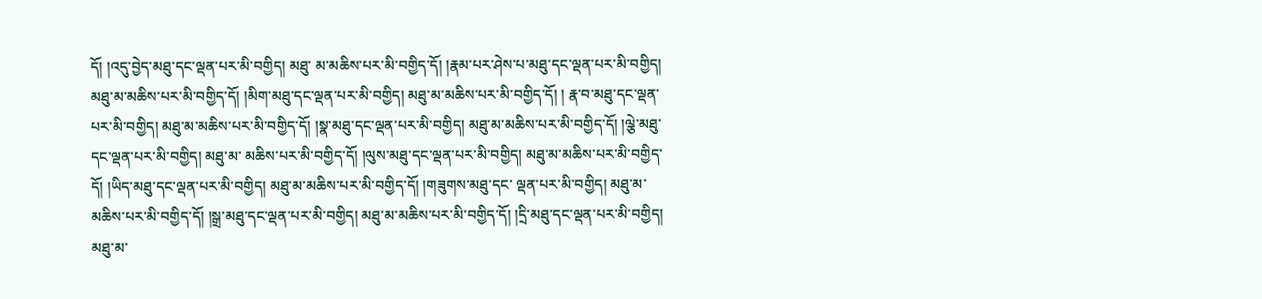དོ། །འདུ་བྱེད་མཐུ་དང་ལྡན་པར་མི་བགྱིད། མཐུ་ མ་མཆིས་པར་མི་བགྱིད་དོ། །རྣམ་པར་ཤེས་པ་མཐུ་དང་ལྡན་པར་མི་བགྱིད། མཐུ་མ་མཆིས་པར་མི་བགྱིད་དོ། །མིག་མཐུ་དང་ལྡན་པར་མི་བགྱིད། མཐུ་མ་མཆིས་པར་མི་བགྱིད་དོ། ། རྣ་བ་མཐུ་དང་ལྡན་པར་མི་བགྱིད། མཐུ་མ་མཆིས་པར་མི་བགྱིད་དོ། །སྣ་མཐུ་དང་ལྡན་པར་མི་བགྱིད། མཐུ་མ་མཆིས་པར་མི་བགྱིད་དོ། །ལྕེ་མཐུ་དང་ལྡན་པར་མི་བགྱིད། མཐུ་མ་ མཆིས་པར་མི་བགྱིད་དོ། །ལུས་མཐུ་དང་ལྡན་པར་མི་བགྱིད། མཐུ་མ་མཆིས་པར་མི་བགྱིད་དོ། །ཡིད་མཐུ་དང་ལྡན་པར་མི་བགྱིད། མཐུ་མ་མཆིས་པར་མི་བགྱིད་དོ། །གཟུགས་མཐུ་དང་ ལྡན་པར་མི་བགྱིད། མཐུ་མ་མཆིས་པར་མི་བགྱིད་དོ། །སྒྲ་མཐུ་དང་ལྡན་པར་མི་བགྱིད། མཐུ་མ་མཆིས་པར་མི་བགྱིད་དོ། །དྲི་མཐུ་དང་ལྡན་པར་མི་བགྱིད། མཐུ་མ་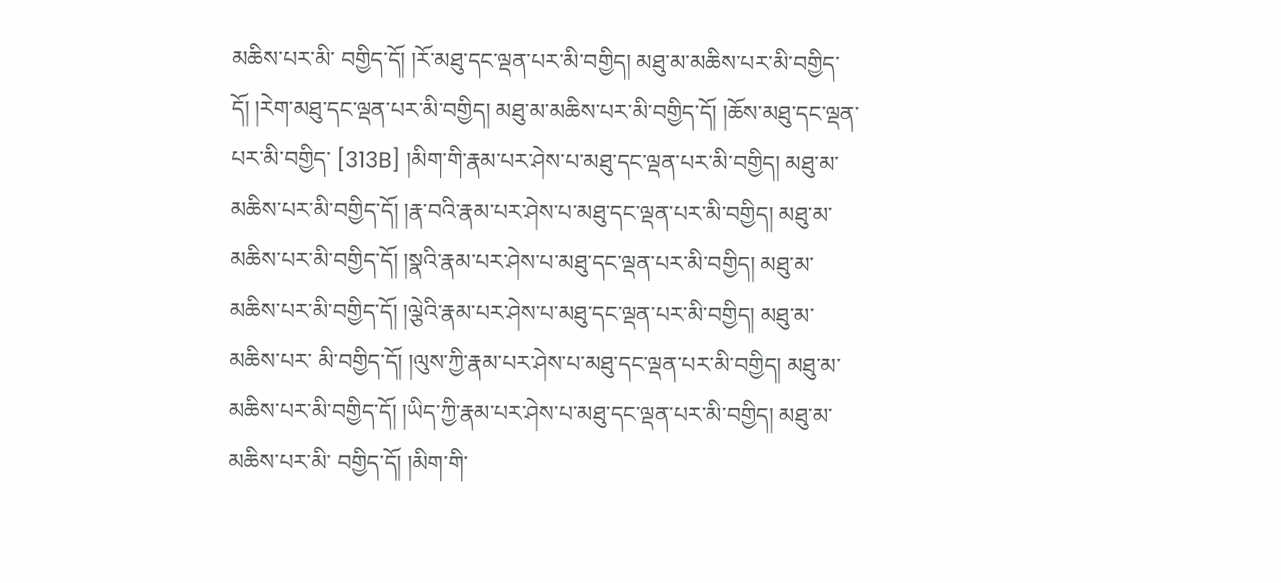མཆིས་པར་མི་ བགྱིད་དོ། །རོ་མཐུ་དང་ལྡན་པར་མི་བགྱིད། མཐུ་མ་མཆིས་པར་མི་བགྱིད་དོ། །རེག་མཐུ་དང་ལྡན་པར་མི་བགྱིད། མཐུ་མ་མཆིས་པར་མི་བགྱིད་དོ། །ཆོས་མཐུ་དང་ལྡན་པར་མི་བགྱིད་ [313B] །མིག་གི་རྣམ་པར་ཤེས་པ་མཐུ་དང་ལྡན་པར་མི་བགྱིད། མཐུ་མ་མཆིས་པར་མི་བགྱིད་དོ། །རྣ་བའི་རྣམ་པར་ཤེས་པ་མཐུ་དང་ལྡན་པར་མི་བགྱིད། མཐུ་མ་ མཆིས་པར་མི་བགྱིད་དོ། །སྣའི་རྣམ་པར་ཤེས་པ་མཐུ་དང་ལྡན་པར་མི་བགྱིད། མཐུ་མ་མཆིས་པར་མི་བགྱིད་དོ། །ལྕེའི་རྣམ་པར་ཤེས་པ་མཐུ་དང་ལྡན་པར་མི་བགྱིད། མཐུ་མ་མཆིས་པར་ མི་བགྱིད་དོ། །ལུས་ཀྱི་རྣམ་པར་ཤེས་པ་མཐུ་དང་ལྡན་པར་མི་བགྱིད། མཐུ་མ་མཆིས་པར་མི་བགྱིད་དོ། །ཡིད་ཀྱི་རྣམ་པར་ཤེས་པ་མཐུ་དང་ལྡན་པར་མི་བགྱིད། མཐུ་མ་མཆིས་པར་མི་ བགྱིད་དོ། །མིག་གི་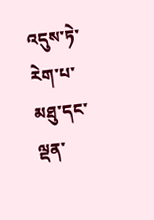འདུས་ཏེ་རེག་པ་མཐུ་དང་ལྡན་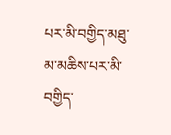པར་མི་བགྱིད་མཐུ་མ་མཆིས་པར་མི་བགྱིད་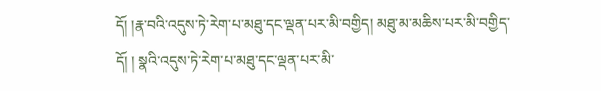དོ། །རྣ་བའི་འདུས་ཏེ་རེག་པ་མཐུ་དང་ལྡན་པར་མི་བགྱིད། མཐུ་མ་མཆིས་པར་མི་བགྱིད་དོ། ། སྣའི་འདུས་ཏེ་རེག་པ་མཐུ་དང་ལྡན་པར་མི་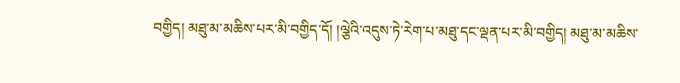བགྱིད། མཐུ་མ་མཆིས་པར་མི་བགྱིད་དོ། །ལྕེའི་འདུས་ཏེ་རེག་པ་མཐུ་དང་ལྡན་པར་མི་བགྱིད། མཐུ་མ་མཆིས་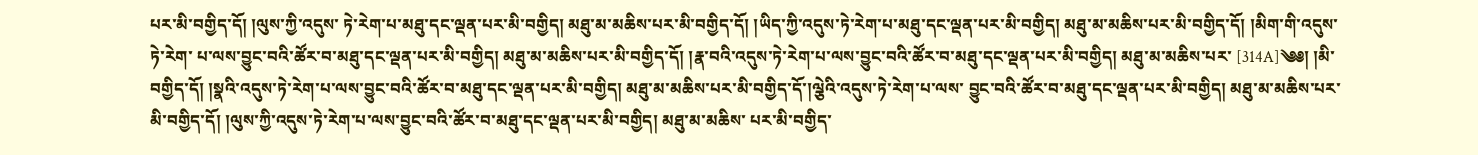པར་མི་བགྱིད་དོ། །ལུས་ཀྱི་འདུས་ ཏེ་རེག་པ་མཐུ་དང་ལྡན་པར་མི་བགྱིད། མཐུ་མ་མཆིས་པར་མི་བགྱིད་དོ། །ཡིད་ཀྱི་འདུས་ཏེ་རེག་པ་མཐུ་དང་ལྡན་པར་མི་བགྱིད། མཐུ་མ་མཆིས་པར་མི་བགྱིད་དོ། །མིག་གི་འདུས་ཏེ་རེག་ པ་ལས་བྱུང་བའི་ཚོར་བ་མཐུ་དང་ལྡན་པར་མི་བགྱིད། མཐུ་མ་མཆིས་པར་མི་བགྱིད་དོ། །རྣ་བའི་འདུས་ཏེ་རེག་པ་ལས་བྱུང་བའི་ཚོར་བ་མཐུ་དང་ལྡན་པར་མི་བགྱིད། མཐུ་མ་མཆིས་པར་ [314A]༄༅། །མི་བགྱིད་དོ། །སྣའི་འདུས་ཏེ་རེག་པ་ལས་བྱུང་བའི་ཚོར་བ་མཐུ་དང་ལྡན་པར་མི་བགྱིད། མཐུ་མ་མཆིས་པར་མི་བགྱིད་དོ་།ལྕེའི་འདུས་ཏེ་རེག་པ་ལས་ བྱུང་བའི་ཚོར་བ་མཐུ་དང་ལྡན་པར་མི་བགྱིད། མཐུ་མ་མཆིས་པར་མི་བགྱིད་དོ། །ལུས་ཀྱི་འདུས་ཏེ་རེག་པ་ལས་བྱུང་བའི་ཚོར་བ་མཐུ་དང་ལྡན་པར་མི་བགྱིད། མཐུ་མ་མཆིས་ པར་མི་བགྱིད་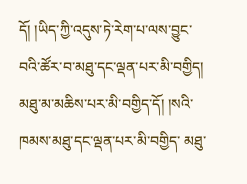དོ། །ཡིད་ཀྱི་འདུས་ཏེ་རེག་པ་ལས་བྱུང་བའི་ཚོར་བ་མཐུ་དང་ལྡན་པར་མི་བགྱིད། མཐུ་མ་མཆིས་པར་མི་བགྱིད་དོ། །སའི་ཁམས་མཐུ་དང་ལྡན་པར་མི་བགྱིད་ མཐུ་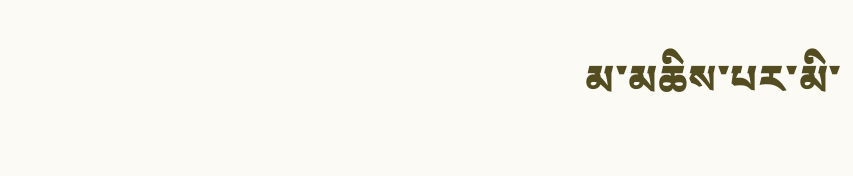མ་མཆིས་པར་མི་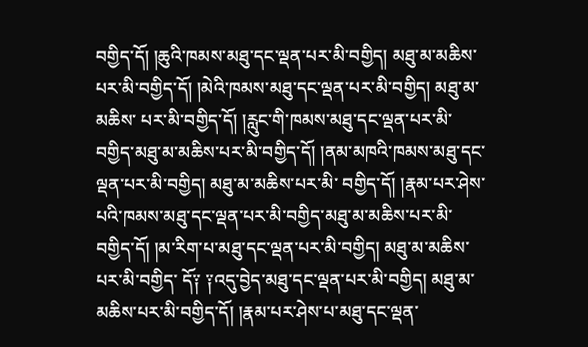བགྱིད་དོ། །ཆུའི་ཁམས་མཐུ་དང་ལྡན་པར་མི་བགྱིད། མཐུ་མ་མཆིས་པར་མི་བགྱིད་དོ། །མེའི་ཁམས་མཐུ་དང་ལྡན་པར་མི་བགྱིད། མཐུ་མ་མཆིས་ པར་མི་བགྱིད་དོ། །རླུང་གི་ཁམས་མཐུ་དང་ལྡན་པར་མི་བགྱིད་མཐུ་མ་མཆིས་པར་མི་བགྱིད་དོ། །ནམ་མཁའི་ཁམས་མཐུ་དང་ལྡན་པར་མི་བགྱིད། མཐུ་མ་མཆིས་པར་མི་ བགྱིད་དོ། །རྣམ་པར་ཤེས་པའི་ཁམས་མཐུ་དང་ལྡན་པར་མི་བགྱིད་མཐུ་མ་མཆིས་པར་མི་བགྱིད་དོ། །མ་རིག་པ་མཐུ་དང་ལྡན་པར་མི་བགྱིད། མཐུ་མ་མཆིས་པར་མི་བགྱིད་ དོ༑ ༑འདུ་བྱེད་མཐུ་དང་ལྡན་པར་མི་བགྱིད། མཐུ་མ་མཆིས་པར་མི་བགྱིད་དོ། །རྣམ་པར་ཤེས་པ་མཐུ་དང་ལྡན་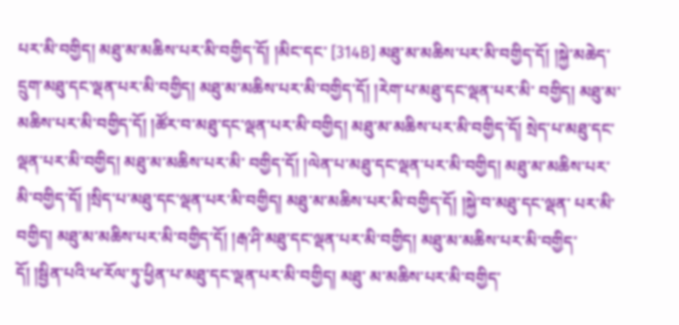པར་མི་བགྱིད། མཐུ་མ་མཆིས་པར་མི་བགྱིད་དོ། །མིང་དང་ [314B] མཐུ་མ་མཆིས་པར་མི་བགྱིད་དོ། །སྐྱེ་མཆེད་དྲུག་མཐུ་དང་ལྡན་པར་མི་བགྱིད། མཐུ་མ་མཆིས་པར་མི་བགྱིད་དོ། །རེག་པ་མཐུ་དང་ལྡན་པར་མི་ བགྱིད། མཐུ་མ་མཆིས་པར་མི་བགྱིད་དོ། །ཚོར་བ་མཐུ་དང་ལྡན་པར་མི་བགྱིད། མཐུ་མ་མཆིས་པར་མི་བགྱིད་དོ། སྲེད་པ་མཐུ་དང་ལྡན་པར་མི་བགྱིད། མཐུ་མ་མཆིས་པར་མི་ བགྱིད་དོ། །ལེན་པ་མཐུ་དང་ལྡན་པར་མི་བགྱིད། མཐུ་མ་མཆིས་པར་མི་བགྱིད་དོ། །སྲིད་པ་མཐུ་དང་ལྡན་པར་མི་བགྱིད། མཐུ་མ་མཆིས་པར་མི་བགྱིད་དོ། །སྐྱེ་བ་མཐུ་དང་ལྡན་ པར་མི་བགྱིད། མཐུ་མ་མཆིས་པར་མི་བགྱིད་དོ། །རྒ་ཤི་མཐུ་དང་ལྡན་པར་མི་བགྱིད། མཐུ་མ་མཆིས་པར་མི་བགྱིད་དོ། །སྦྱིན་པའི་ཕ་རོལ་ཏུ་ཕྱིན་པ་མཐུ་དང་ལྡན་པར་མི་བགྱིད། མཐུ་ མ་མཆིས་པར་མི་བགྱིད་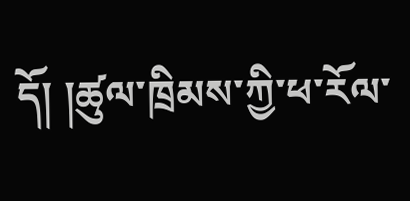དོ། །ཚུལ་ཁྲིམས་ཀྱི་ཕ་རོལ་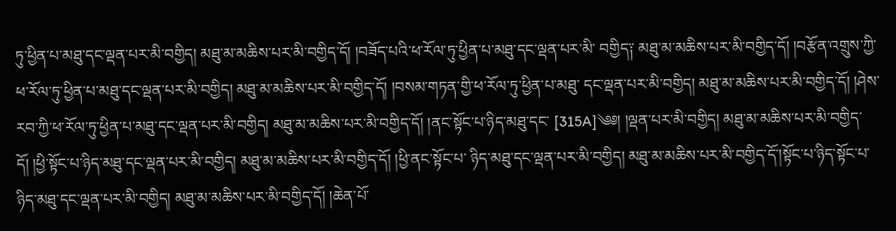ཏུ་ཕྱིན་པ་མཐུ་དང་ལྡན་པར་མི་བགྱིད། མཐུ་མ་མཆིས་པར་མི་བགྱིད་དོ། །བཟོད་པའི་ཕ་རོལ་ཏུ་ཕྱིན་པ་མཐུ་དང་ལྡན་པར་མི་ བགྱིད༑ མཐུ་མ་མཆིས་པར་མི་བགྱིད་དོ། །བརྩོན་འགྲུས་ཀྱི་ཕ་རོལ་ཏུ་ཕྱིན་པ་མཐུ་དང་ལྡན་པར་མི་བགྱིད། མཐུ་མ་མཆིས་པར་མི་བགྱིད་དོ། །བསམ་གཏན་གྱི་ཕ་རོལ་ཏུ་ཕྱིན་པ་མཐུ་ དང་ལྡན་པར་མི་བགྱིད། མཐུ་མ་མཆིས་པར་མི་བགྱིད་དོ། །ཤེས་རབ་ཀྱི་ཕ་རོལ་ཏུ་ཕྱིན་པ་མཐུ་དང་ལྡན་པར་མི་བགྱིད། མཐུ་མ་མཆིས་པར་མི་བགྱིད་དོ། །ནང་སྟོང་པ་ཉིད་མཐུ་དང་ [315A]༄༅། །ལྡན་པར་མི་བགྱིད། མཐུ་མ་མཆིས་པར་མི་བགྱིད་དོ། །ཕྱི་སྟོང་པ་ཉིད་མཐུ་དང་ལྡན་པར་མི་བགྱིད། མཐུ་མ་མཆིས་པར་མི་བགྱིད་དོ། །ཕྱི་ནང་སྟོང་པ་ ཉིད་མཐུ་དང་ལྡན་པར་མི་བགྱིད། མཐུ་མ་མཆིས་པར་མི་བགྱིད་དོ་།སྟོང་པ་ཉིད་སྟོང་པ་ཉིད་མཐུ་དང་ལྡན་པར་མི་བགྱིད། མཐུ་མ་མཆིས་པར་མི་བགྱིད་དོ། །ཆེན་པོ་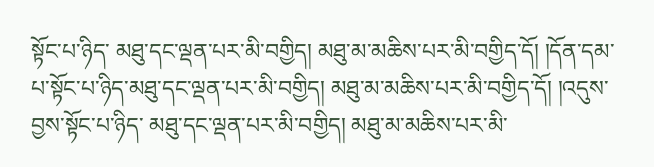སྟོང་པ་ཉིད་ མཐུ་དང་ལྡན་པར་མི་བགྱིད། མཐུ་མ་མཆིས་པར་མི་བགྱིད་དོ། །དོན་དམ་པ་སྟོང་པ་ཉིད་མཐུ་དང་ལྡན་པར་མི་བགྱིད། མཐུ་མ་མཆིས་པར་མི་བགྱིད་དོ། །འདུས་བྱས་སྟོང་པ་ཉིད་ མཐུ་དང་ལྡན་པར་མི་བགྱིད། མཐུ་མ་མཆིས་པར་མི་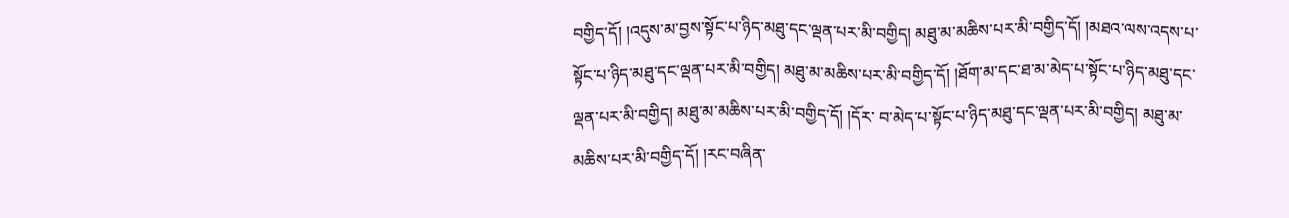བགྱིད་དོ། །འདུས་མ་བྱས་སྟོང་པ་ཉིད་མཐུ་དང་ལྡན་པར་མི་བགྱིད། མཐུ་མ་མཆིས་པར་མི་བགྱིད་དོ། །མཐའ་ལས་འདས་པ་ སྟོང་པ་ཉིད་མཐུ་དང་ལྡན་པར་མི་བགྱིད། མཐུ་མ་མཆིས་པར་མི་བགྱིད་དོ། །ཐོག་མ་དང་ཐ་མ་མེད་པ་སྟོང་པ་ཉིད་མཐུ་དང་ལྡན་པར་མི་བགྱིད། མཐུ་མ་མཆིས་པར་མི་བགྱིད་དོ། །དོར་ བ་མེད་པ་སྟོང་པ་ཉིད་མཐུ་དང་ལྡན་པར་མི་བགྱིད། མཐུ་མ་མཆིས་པར་མི་བགྱིད་དོ། །རང་བཞིན་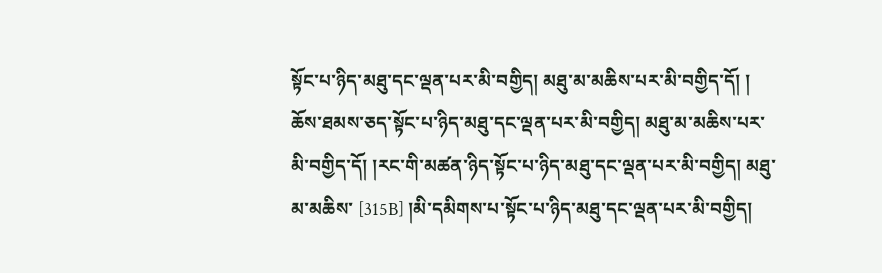སྟོང་པ་ཉིད་མཐུ་དང་ལྡན་པར་མི་བགྱིད། མཐུ་མ་མཆིས་པར་མི་བགྱིད་དོ། ། ཆོས་ཐམས་ཅད་སྟོང་པ་ཉིད་མཐུ་དང་ལྡན་པར་མི་བགྱིད། མཐུ་མ་མཆིས་པར་མི་བགྱིད་དོ། །རང་གི་མཚན་ཉིད་སྟོང་པ་ཉིད་མཐུ་དང་ལྡན་པར་མི་བགྱིད། མཐུ་མ་མཆིས་ [315B] །མི་དམིགས་པ་སྟོང་པ་ཉིད་མཐུ་དང་ལྡན་པར་མི་བགྱིད།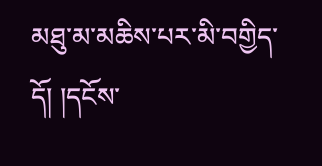མཐུ་མ་མཆིས་པར་མི་བགྱིད་དོ། །དངོས་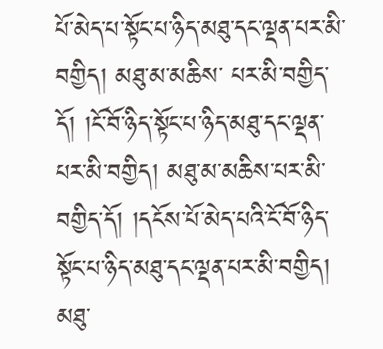པོ་མེད་པ་སྟོང་པ་ཉིད་མཐུ་དང་ལྡན་པར་མི་བགྱིད། མཐུ་མ་མཆིས་ པར་མི་བགྱིད་དོ། །ངོ་བོ་ཉིད་སྟོང་པ་ཉིད་མཐུ་དང་ལྡན་པར་མི་བགྱིད། མཐུ་མ་མཆིས་པར་མི་བགྱིད་དོ། །དངོས་པོ་མེད་པའི་ངོ་བོ་ཉིད་སྟོང་པ་ཉིད་མཐུ་དང་ལྡན་པར་མི་བགྱིད། མཐུ་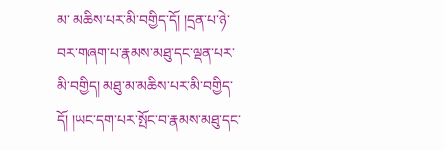མ་ མཆིས་པར་མི་བགྱིད་དོ། །དྲན་པ་ཉེ་བར་གཞག་པ་རྣམས་མཐུ་དང་ལྡན་པར་མི་བགྱིད། མཐུ་མ་མཆིས་པར་མི་བགྱིད་དོ། །ཡང་དག་པར་སྤོང་བ་རྣམས་མཐུ་དང་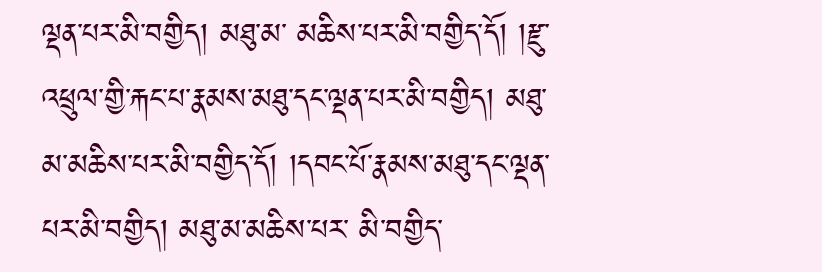ལྡན་པར་མི་བགྱིད། མཐུ་མ་ མཆིས་པར་མི་བགྱིད་དོ། །རྫུ་འཕྲུལ་གྱི་རྐང་པ་རྣམས་མཐུ་དང་ལྡན་པར་མི་བགྱིད། མཐུ་མ་མཆིས་པར་མི་བགྱིད་དོ། །དབང་པོ་རྣམས་མཐུ་དང་ལྡན་པར་མི་བགྱིད། མཐུ་མ་མཆིས་པར་ མི་བགྱིད་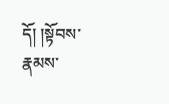དོ། །སྟོབས་རྣམས་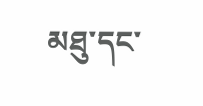མཐུ་དང་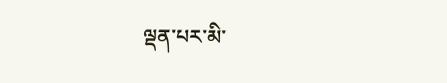ལྡན་པར་མི་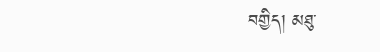བགྱིད། མཐུ་